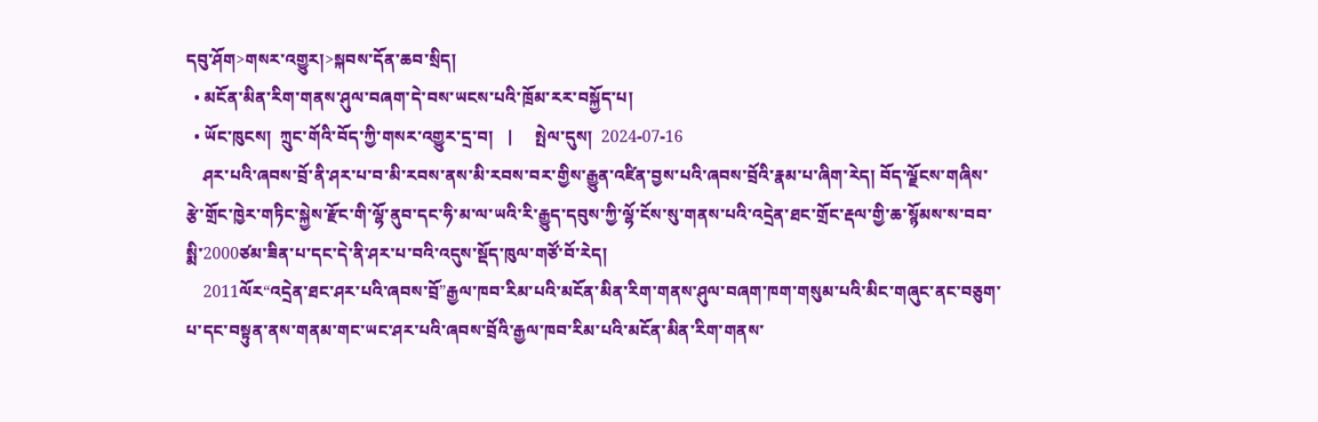དབུ་ཤོག>གསར་འགྱུར།>སྐབས་དོན་ཆབ་སྲིད།
  • མངོན་མིན་རིག་གནས་ཤུལ་བཞག་དེ་བས་ཡངས་པའི་ཁྲོམ་རར་བསྐྱོད་པ།
  • ཡོང་ཁུངས།  ཀྲུང་གོའི་བོད་ཀྱི་གསར་འགྱུར་དྲ་བ།   |     སྤེལ་དུས།  2024-07-16
    ཤར་པའི་ཞབས་བྲོ་ནི་ཤར་པ་བ་མི་རབས་ནས་མི་རབས་བར་གྱིས་རྒྱུན་འཛིན་བྱས་པའི་ཞབས་བྲོའི་རྣམ་པ་ཞིག་རེད། བོད་ལྗོངས་གཞིས་རྩེ་གྲོང་ཁྱེར་གཏིང་སྐྱེས་རྫོང་གི་ལྷོ་ནུབ་དང་ཧི་མ་ལ་ཡའི་རི་རྒྱུད་དབུས་ཀྱི་ལྷོ་ངོས་སུ་གནས་པའི་འདྲེན་ཐང་གྲོང་རྡལ་གྱི་ཆ་སྙོམས་ས་བབ་སྨི་2000ཙམ་ཟིན་པ་དང་དེ་ནི་ཤར་པ་བའི་འདུས་སྡོད་ཁུལ་གཙོ་བོ་རེད།
    2011ལོར“འདྲེན་ཐང་ཤར་པའི་ཞབས་བྲོ”རྒྱལ་ཁབ་རིམ་པའི་མངོན་མིན་རིག་གནས་ཤུལ་བཞག་ཁག་གསུམ་པའི་མིང་གཞུང་ནང་བཅུག་པ་དང་བསྟུན་ནས་གནམ་གང་ཡང་ཤར་པའི་ཞབས་བྲོའི་རྒྱལ་ཁབ་རིམ་པའི་མངོན་མིན་རིག་གནས་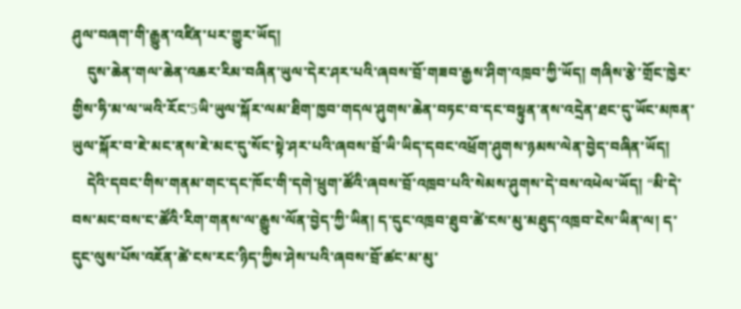ཤུལ་བཞག་གི་རྒྱུན་འཛིན་པར་གྱུར་ཡོད།
    དུས་ཆེན་གལ་ཆེན་འཆར་རིམ་བཞིན་ཡུལ་དེར་ཤར་པའི་ཞབས་བྲོ་གཟབ་རྒྱས་ཤིག་འཁྲབ་ཀྱི་ཡོད། གཞིས་རྩེ་གྲོང་ཁྱེར་གྱིས་ཧི་མ་ལ་ཡའི་རོང་5ཡི་ཡུལ་སྐོར་ལམ་ཐིག་ཁྱབ་གདལ་ཤུགས་ཆེན་བཏང་བ་དང་བསྟུན་ནས་འདྲེན་ཐང་དུ་ཡོང་མཁན་ཡུལ་སྐོར་བ་ཇེ་མང་ནས་ཇེ་མང་དུ་སོང་སྟེ་ཤར་པའི་ཞབས་བྲོ་ཡི་ཡིད་དབང་འཕྲོག་ཤུགས་ཉམས་ལེན་བྱེད་བཞིན་ཡོད།
    དེའི་དབང་གིས་གནམ་གང་དང་ཁོང་གི་དགེ་ཕྲུག་ཚོའི་ཞབས་བྲོ་འཁྲབ་པའི་སེམས་ཤུགས་དེ་བས་འཕེལ་ཡོད། “མི་དེ་བས་མང་བས་ང་ཚོའི་རིག་གནས་ལ་རྒྱུས་ལོན་བྱེད་ཀྱི་ཡིན། ད་དུང་འཁྲབ་ཐུབ་ཚེ་ངས་མུ་མཐུད་འཁྲབ་ངེས་ཡིན་ལ། ད་དུང་ལུས་པོས་འཇོན་ཚེ་ངས་རང་ཉིད་ཀྱིས་ཤེས་པའི་ཞབས་བྲོ་ཚང་མ་མུ་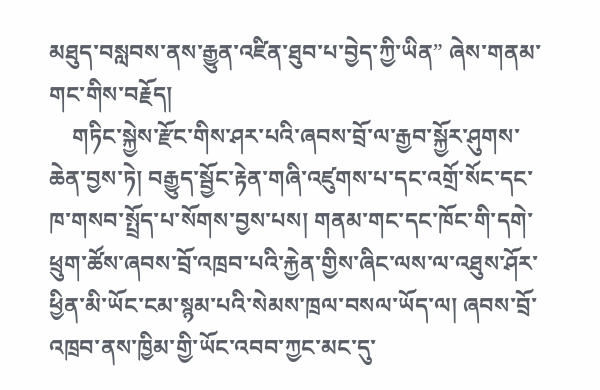མཐུད་བསླབས་ནས་རྒྱུན་འཛིན་ཐུབ་པ་བྱེད་ཀྱི་ཡིན” ཞེས་གནམ་གང་གིས་བརྗོད།
    གཏིང་སྐྱེས་རྫོང་གིས་ཤར་པའི་ཞབས་བྲོ་ལ་རྒྱབ་སྐྱོར་ཤུགས་ཆེན་བྱས་ཏེ། བརྒྱུད་སྦྱོང་རྟེན་གཞི་འཛུགས་པ་དང་འགྲོ་སོང་དང་ཁ་གསབ་སྤྲོད་པ་སོགས་བྱས་པས། གནམ་གང་དང་ཁོང་གི་དགེ་ཕྲུག་ཚོས་ཞབས་བྲོ་འཁྲབ་པའི་རྐྱེན་གྱིས་ཞིང་ལས་ལ་འཐུས་ཤོར་ཕྱིན་མི་ཡོང་ངམ་སྙམ་པའི་སེམས་ཁྲལ་བསལ་ཡོད་ལ། ཞབས་བྲོ་འཁྲབ་ནས་ཁྱིམ་གྱི་ཡོང་འབབ་ཀྱང་མང་དུ་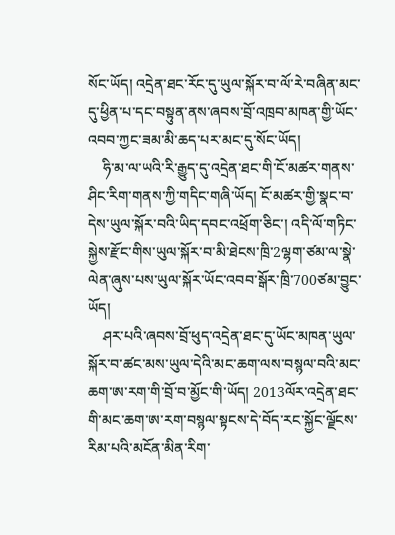སོང་ཡོད། འདྲེན་ཐང་རོང་དུ་ཡུལ་སྐོར་བ་ལོ་རེ་བཞིན་མང་དུ་ཕྱིན་པ་དང་བསྟུན་ནས་ཞབས་བྲོ་འཁྲབ་མཁན་གྱི་ཡོང་འབབ་ཀྱང་ཟམ་མི་ཆད་པར་མང་དུ་སོང་ཡོད།
    ཧི་མ་ལ་ཡའི་རི་རྒྱུད་དུ་འདྲེན་ཐང་གི་ངོ་མཚར་གནས་ཤིང་རིག་གནས་ཀྱི་གདིང་གཞི་ཡོད། ངོ་མཚར་གྱི་སྣང་བ་དེས་ཡུལ་སྐོར་བའི་ཡིད་དབང་འཕྲོག་ཅིང་། འདི་ལོ་གཏིང་སྐྱེས་རྫོང་གིས་ཡུལ་སྐོར་བ་མི་ཐེངས་ཁྲི་2ལྷག་ཙམ་ལ་སྣེ་ལེན་ཞུས་པས་ཡུལ་སྐོར་ཡོང་འབབ་སྒོར་ཁྲི་700ཙམ་བྱུང་ཡོད།
    ཤར་པའི་ཞབས་བྲོ་ཕུད་འདྲེན་ཐང་དུ་ཡོང་མཁན་ཡུལ་སྐོར་བ་ཚང་མས་ཡུལ་དེའི་མང་ཆག་ལས་བསྙལ་བའི་མང་ཆག་ཨ་རག་གི་བྲོ་བ་མྱོང་གི་ཡོད། 2013ལོར་འདྲེན་ཐང་གི་མང་ཆག་ཨ་རག་བསྙལ་སྟངས་དེ་བོད་རང་སྐྱོང་ལྗོངས་རིམ་པའི་མངོན་མིན་རིག་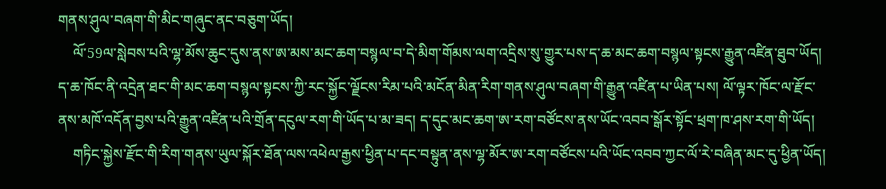གནས་ཤུལ་བཞག་གི་མིང་གཞུང་ནང་བཅུག་ཡོད།
    ལོ་59ལ་སླེབས་པའི་ལྷ་མོས་ཆུང་དུས་ནས་ཨ་མས་མང་ཆག་བསྙལ་བ་དེ་མིག་གོམས་ལག་འདྲིས་སུ་གྱུར་པས་ད་ཆ་མང་ཆག་བསྙལ་སྟངས་རྒྱུན་འཛིན་ཐུབ་ཡོད། ད་ཆ་ཁོང་ནི་འདྲེན་ཐང་གི་མང་ཆག་བསྙལ་སྟངས་ཀྱི་རང་སྐྱོང་ལྗོངས་རིམ་པའི་མངོན་མིན་རིག་གནས་ཤུལ་བཞག་གི་རྒྱུན་འཛིན་པ་ཡིན་པས། ལོ་ལྟར་ཁོང་ལ་རྫོང་ནས་མཁོ་འདོན་བྱས་པའི་རྒྱུན་འཛིན་པའི་གྲོན་དངུལ་རག་གི་ཡོད་པ་མ་ཟད། ད་དུང་མང་ཆག་ཨ་རག་བཙོངས་ནས་ཡོང་འབབ་སྒོར་སྟོང་ཕྲག་ཁ་ཤས་རག་གི་ཡོད།
    གཏིང་སྐྱེས་རྫོང་གི་རིག་གནས་ཡུལ་སྐོར་ཐོན་ལས་འཕེལ་རྒྱས་ཕྱིན་པ་དང་བསྟུན་ནས་ལྷ་མོར་ཨ་རག་བཙོངས་པའི་ཡོང་འབབ་ཀྱང་ལོ་རེ་བཞིན་མང་དུ་ཕྱིན་ཡོད།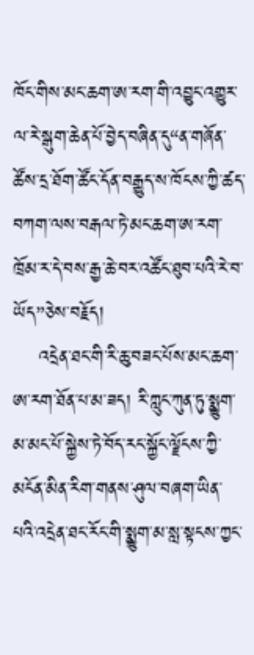ཁོང་གིས་མང་ཆག་ཨ་རག་གི་འབྱུང་འགྱུར་ལ་རེ་སྒུག་ཆེན་པོ་བྱེད་བཞིན་དུ“ན་གཞོན་ཚོས་དྲ་ཐོག་ཚོང་དོན་བརྒྱུད་ས་ཁོངས་ཀྱི་ཚད་བཀག་ལས་བརྒལ་ཏེ་མང་ཆག་ཨ་རག་ཁྲོམ་ར་དེ་བས་རྒྱ་ཆེ་བར་འཚོང་ཐུབ་པའི་རེ་བ་ཡོད”ཅེས་བརྗོད།
    འདྲེན་ཐང་གི་རི་ཆུ་བཟང་པོས་མང་ཆག་ཨ་རག་ཐོན་པ་མ་ཟད། རི་ཀླུང་ཀུན་ཏུ་སྨྱུག་མ་མང་པོ་སྐྱེས་ཏེ་བོད་རང་སྐྱོང་ལྗོངས་ཀྱི་མངོན་མིན་རིག་གནས་ཤུལ་བཞག་ཡིན་པའི་འདྲེན་ཐང་རོང་གི་སྨྱུག་མ་སླ་སྟངས་ཀྱང་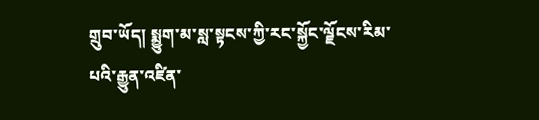གྲུབ་ཡོད། སྨྱུག་མ་སླ་སྟངས་ཀྱི་རང་སྐྱོང་ལྗོངས་རིམ་པའི་རྒྱུན་འཛིན་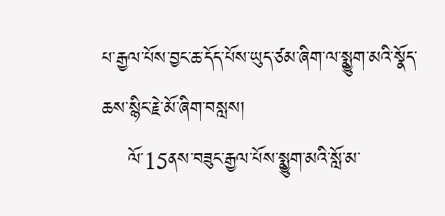པ་རྒྱལ་པོས་བྱང་ཆ་དོད་པོས་ཡུད་ཙམ་ཞིག་ལ་སྨྱུག་མའི་སྣོད་ཆས་སྙིང་རྗེ་མོ་ཞིག་བསླས།
    ལོ་15ནས་བཟུང་རྒྱལ་པོས་སྨྱུག་མའི་སློ་མ་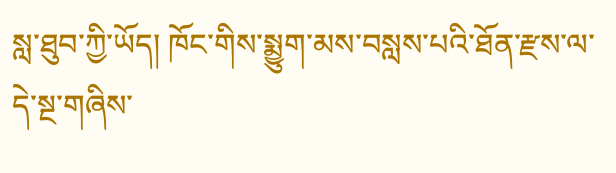སླ་ཐུབ་ཀྱི་ཡོད། ཁོང་གིས་སྨྱུག་མས་བསླས་པའི་ཐོན་རྫས་ལ་དེ་སྔ་གཞིས་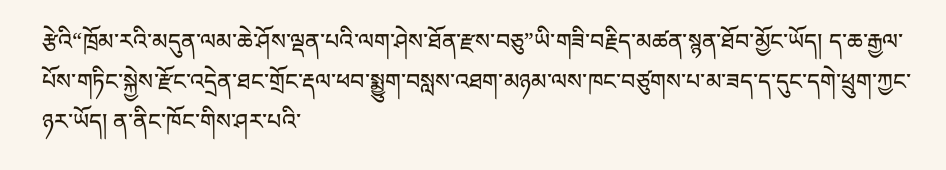རྩེའི“ཁྲོམ་རའི་མདུན་ལམ་ཆེ་ཤོས་ལྡན་པའི་ལག་ཤེས་ཐོན་རྫས་བཅུ”ཡི་གཟི་བརྗིད་མཚན་སྙན་ཐོབ་མྱོང་ཡོད། ད་ཆ་རྒྱལ་པོས་གཏིང་སྐྱེས་རྫོང་འདྲེན་ཐང་གྲོང་རྡལ་ཕབ་སྨྱུག་བསླས་འཐག་མཉམ་ལས་ཁང་བཙུགས་པ་མ་ཟད་ད་དུང་དགེ་ཕྲུག་ཀྱང་ཉར་ཡོད། ན་ནིང་ཁོང་གིས་ཤར་པའི་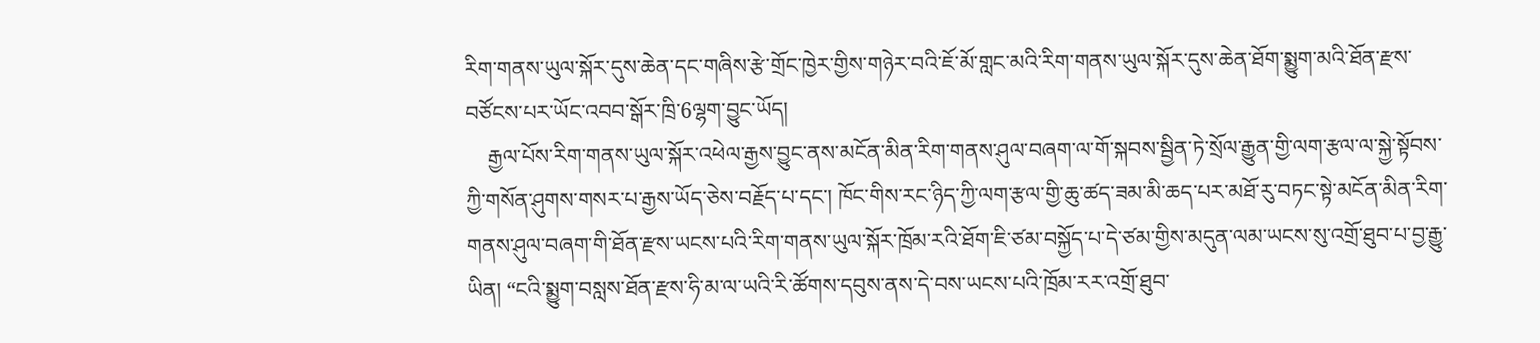རིག་གནས་ཡུལ་སྐོར་དུས་ཆེན་དང་གཞིས་རྩེ་གྲོང་ཁྱེར་གྱིས་གཉེར་བའི་ཇོ་མོ་གླང་མའི་རིག་གནས་ཡུལ་སྐོར་དུས་ཆེན་ཐོག་སྨྱུག་མའི་ཐོན་རྫས་བཙོངས་པར་ཡོང་འབབ་སྒོར་ཁྲི་6ལྷག་བྱུང་ཡོད།
    རྒྱལ་པོས་རིག་གནས་ཡུལ་སྐོར་འཕེལ་རྒྱས་བྱུང་ནས་མངོན་མིན་རིག་གནས་ཤུལ་བཞག་ལ་གོ་སྐབས་སྦྱིན་ཏེ་སྲོལ་རྒྱུན་གྱི་ལག་རྩལ་ལ་སྐྱེ་སྟོབས་ཀྱི་གསོན་ཤུགས་གསར་པ་རྒྱས་ཡོད་ཅེས་བརྗོད་པ་དང་། ཁོང་གིས་རང་ཉིད་ཀྱི་ལག་རྩལ་གྱི་ཆུ་ཚད་ཟམ་མི་ཆད་པར་མཐོ་རུ་བཏང་སྟེ་མངོན་མིན་རིག་གནས་ཤུལ་བཞག་གི་ཐོན་རྫས་ཡངས་པའི་རིག་གནས་ཡུལ་སྐོར་ཁྲོམ་རའི་ཐོག་ཇི་ཙམ་བསྐྱོད་པ་དེ་ཙམ་གྱིས་མདུན་ལམ་ཡངས་སུ་འགྲོ་ཐུབ་པ་བྱ་རྒྱུ་ཡིན། “ངའི་སྨྱུག་བསླས་ཐོན་རྫས་ཧི་མ་ལ་ཡའི་རི་ཚོགས་དབུས་ནས་དེ་བས་ཡངས་པའི་ཁྲོམ་རར་འགྲོ་ཐུབ་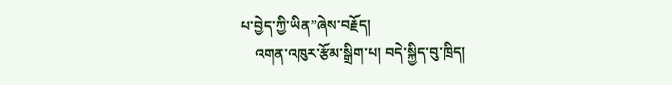པ་བྱེད་ཀྱི་ཡིན”ཞེས་བརྗོད།
    འགན་འཁུར་རྩོམ་སྒྲིག་པ། བདེ་སྐྱིད་བུ་ཁྲིད།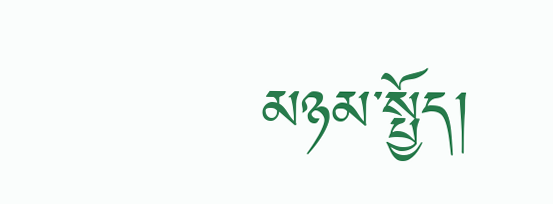མཉམ་སྤྱོད།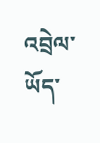འབྲེལ་ཡོད་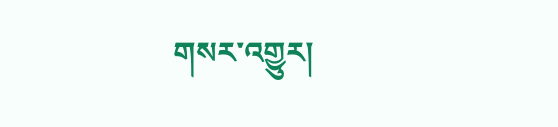གསར་འགྱུར།